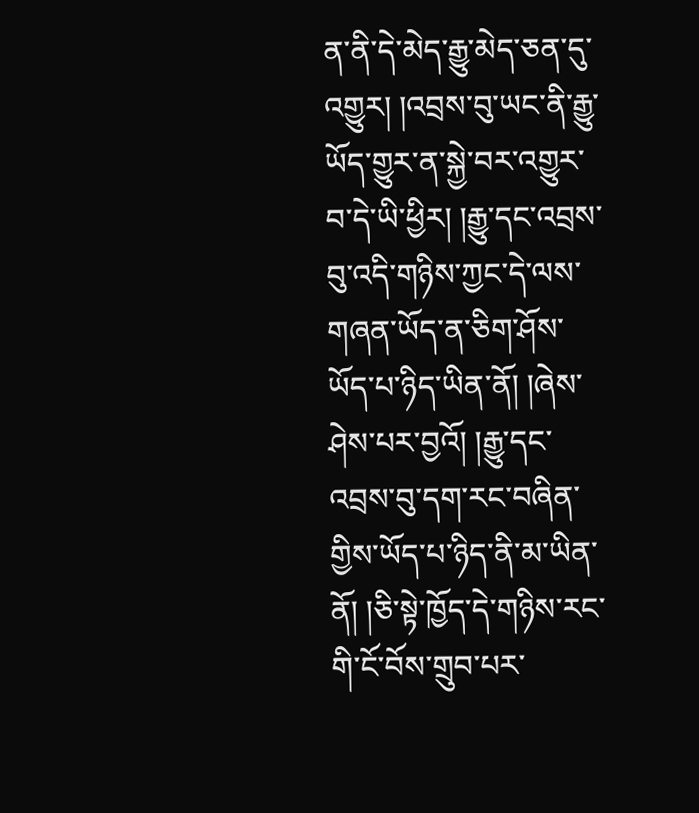ན་ནི་དེ་མེད་རྒྱུ་མེད་ཅན་དུ་འགྱུར། །འབྲས་བུ་ཡང་ནི་རྒྱུ་ཡོད་གྱུར་ན་སྐྱེ་བར་འགྱུར་བ་དེ་ཡི་ཕྱིར། །རྒྱུ་དང་འབྲས་བུ་འདི་གཉིས་ཀྱང་དེ་ལས་གཞན་ཡོད་ན་ཅིག་ཤོས་ཡོད་པ་ཉིད་ཡིན་ནོ། །ཞེས་ཤེས་པར་བྱའོ། །རྒྱུ་དང་འབྲས་བུ་དག་རང་བཞིན་གྱིས་ཡོད་པ་ཉིད་ནི་མ་ཡིན་ནོ། །ཅི་སྟེ་ཁྱོད་དེ་གཉིས་རང་གི་ངོ་བོས་གྲུབ་པར་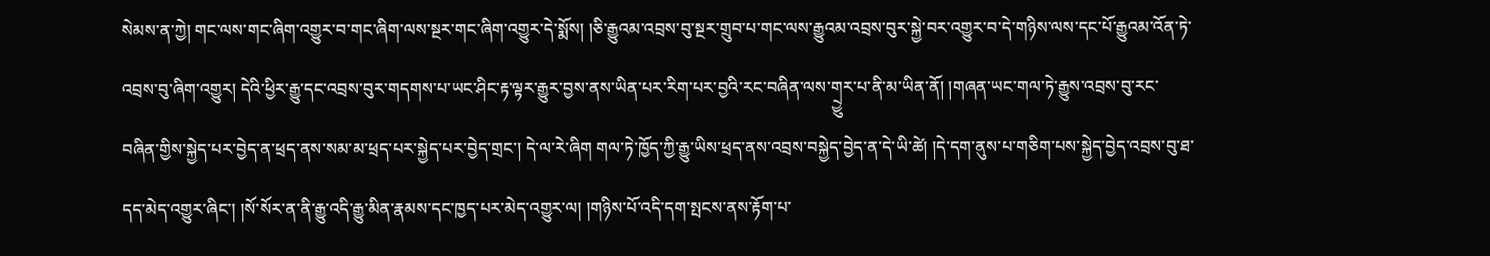སེམས་ན་ཀྱེ། གང་ལས་གང་ཞིག་འགྱུར་བ་གང་ཞིག་ལས་སྔར་གང་ཞིག་འགྱུར་དེ་སྨོས། །ཅི་རྒྱུའམ་འབྲས་བུ་སྔར་གྲུབ་པ་གང་ལས་རྒྱུའམ་འབྲས་བུར་སྐྱེ་བར་འགྱུར་བ་དེ་གཉིས་ལས་དང་པོ་རྒྱུའམ་འོན་ཏེ་འབྲས་བུ་ཞིག་འགྱུར། དེའི་ཕྱིར་རྒྱུ་དང་འབྲས་བུར་གདགས་པ་ཡང་ཤིང་རྟ་ལྟར་རྒྱུར་བྱས་ནས་ཡིན་པར་རིག་པར་བྱའི་རང་བཞིན་ལས་གྲྱུར་པ་ནི་མ་ཡིན་ནོ། །གཞན་ཡང་གལ་ཏེ་རྒྱུས་འབྲས་བུ་རང་བཞིན་གྱིས་སྐྱེད་པར་བྱེད་ན་ཕྲད་ནས་སམ་མ་ཕྲད་པར་སྐྱེད་པར་བྱེད་གྲང་། དེ་ལ་རེ་ཞིག གལ་ཏེ་ཁྱོད་ཀྱི་རྒྱུ་ཡིས་ཕྲད་ནས་འབྲས་བསྐྱེད་བྱེད་ན་དེ་ཡི་ཚེ། །དེ་དག་ནུས་པ་གཅིག་པས་སྐྱེད་བྱེད་འབྲས་བུ་ཐ་དད་མེད་འགྱུར་ཞིང་། །སོ་སོར་ན་ནི་རྒྱུ་འདི་རྒྱུ་མིན་རྣམས་དང་ཁྱད་པར་མེད་འགྱུར་ལ། །གཉིས་པོ་འདི་དག་སྤངས་ནས་རྟོག་པ་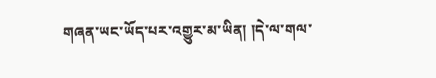གཞན་ཡང་ཡོད་པར་འགྱུར་མ་ཡིན། །དེ་ལ་གལ་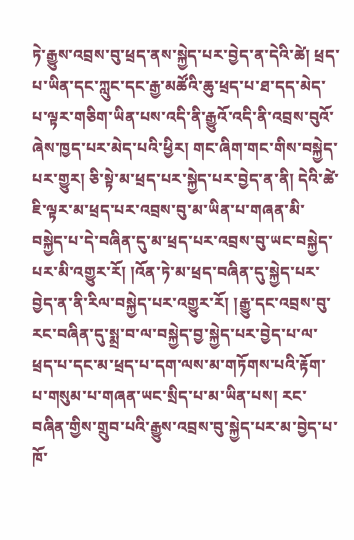ཏེ་རྒྱུས་འབྲས་བུ་ཕྲད་ནས་སྐྱེད་པར་བྱེད་ན་དེའི་ཚེ། ཕྲད་པ་ཡིན་དང་ཀླུང་དང་རྒྱ་མཚོའི་ཆུ་ཕྲད་པ་ཐ་དད་མེད་པ་ལྟར་གཅིག་ཡིན་པས་འདི་ནི་རྒྱུའོ་འདི་ནི་འབྲས་བུའོ་ཞེས་ཁྱད་པར་མེད་པའི་ཕྱིར། གང་ཞིག་གང་གིས་བསྐྱེད་པར་གྱུར། ཅི་སྟེ་མ་ཕྲད་པར་སྐྱེད་པར་བྱེད་ན་ནི། དེའི་ཚེ་ཇི་ལྟར་མ་ཕྲད་པར་འབྲས་བུ་མ་ཡིན་པ་གཞན་མི་བསྐྱེད་པ་དེ་བཞིན་དུ་མ་ཕྲད་པར་འབྲས་བུ་ཡང་བསྐྱེད་པར་མི་འགྱུར་རོ། །འོན་ཏེ་མ་ཕྲད་བཞིན་དུ་སྐྱེད་པར་བྱེད་ན་ནི་རིལ་བསྐྱེད་པར་འགྱུར་རོ། །རྒྱུ་དང་འབྲས་བུ་རང་བཞིན་དུ་སྨྲ་བ་ལ་བསྐྱེད་བྱ་སྐྱེད་པར་བྱེད་པ་ལ་ཕྲད་པ་དང་མ་ཕྲད་པ་དག་ལས་མ་གཏོགས་པའི་རྟོག་པ་གསུམ་པ་གཞན་ཡང་སྲིད་པ་མ་ཡིན་པས། རང་བཞིན་གྱིས་གྲུབ་པའི་རྒྱུས་འབྲས་བུ་སྐྱེད་པར་མ་བྱེད་པ་ཁོ་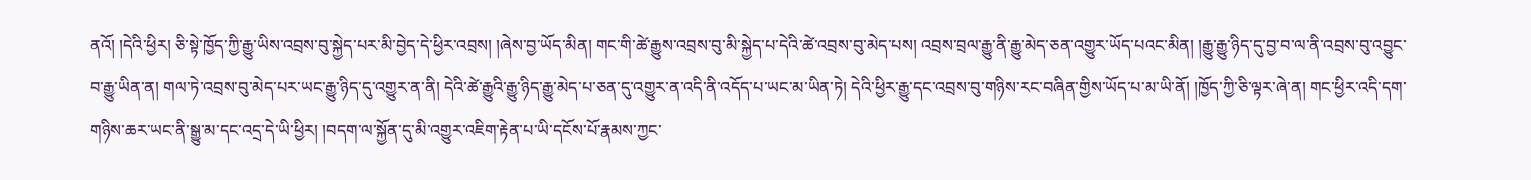ནའོ། །དེའི་ཕྱིར། ཅི་སྟེ་ཁྱོད་ཀྱི་རྒྱུ་ཡིས་འབྲས་བུ་སྐྱེད་པར་མི་བྱེད་དེ་ཕྱིར་འབྲས། །ཞེས་བྱ་ཡོད་མིན། གང་གི་ཚེ་རྒྱུས་འབྲས་བུ་མི་སྐྱེད་པ་དེའི་ཚེ་འབྲས་བུ་མེད་པས། འབྲས་བྲལ་རྒྱུ་ནི་རྒྱུ་མེད་ཅན་འགྱུར་ཡོད་པའང་མིན། །རྒྱུ་རྒྱུ་ཉིད་དུ་བྱ་བ་ལ་ནི་འབྲས་བུ་འབྱུང་བ་རྒྱུ་ཡིན་ན། གལ་ཏེ་འབྲས་བུ་མེད་པར་ཡང་རྒྱུ་ཉིད་དུ་འགྱུར་ན་ནི། དེའི་ཚེ་རྒྱུའི་རྒྱུ་ཉིད་རྒྱུ་མེད་པ་ཅན་དུ་འགྱུར་ན་འདི་ནི་འདོད་པ་ཡང་མ་ཡིན་ཏེ། དེའི་ཕྱིར་རྒྱུ་དང་འབྲས་བུ་གཉིས་རང་བཞིན་གྱིས་ཡོད་པ་མ་ཡི་ནོ། །ཁྱོད་ཀྱི་ཅི་ལྟར་ཞེ་ན། གང་ཕྱིར་འདི་དག་གཉིས་ཆར་ཡང་ནི་སྒྱུ་མ་དང་འདྲ་དེ་ཡི་ཕྱིར། །བདག་ལ་སྐྱོན་དུ་མི་འགྱུར་འཇིག་རྟེན་པ་ཡི་དངོས་པོ་རྣམས་ཀྱང་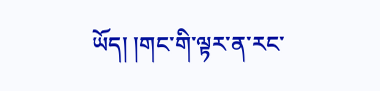ཡོད། །གང་གི་ལྟར་ན་རང་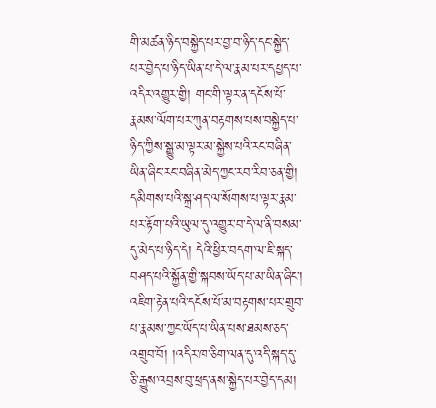གི་མཚན་ཉིད་བསྐྱེད་པར་བྱ་བ་ཉིད་དང་སྐྱེད་པར་བྱེད་པ་ཉིད་ཡིན་པ་དེ་ལ་རྣམ་པར་དཔྱད་པ་འདིར་འགྱུར་གྱི། གང་གི་ལྟར་ན་དངོས་པོ་རྣམས་ལོག་པར་ཀུན་བརྟགས་པས་བསྐྱེད་པ་ཉིད་ཀྱིས་སྒྱུ་མ་ལྟར་མ་སྐྱེས་པའི་རང་བཞིན་ཡིན་ཞིང་རང་བཞིན་མེད་ཀྱང་རབ་རིབ་ཅན་གྱི། དམིགས་པའི་སྐྲ་ཤད་ལ་སོགས་པ་ལྟར་རྣམ་པར་རྟོག་པའི་ཡུལ་དུ་འགྱུར་བ་དེ་ལ་ནི་བསམ་དུ་མེད་པ་ཉིད་དེ། དེའི་ཕྱིར་བདག་ལ་ཇི་སྐད་བཤད་པའི་སྐྱོན་གྱི་སྐབས་ཡོད་པ་མ་ཡིན་ཞིང་། འཇིག་རྟེན་པའི་དངོས་པོ་མ་བརྟགས་པར་གྲུབ་པ་རྣམས་ཀྱང་ཡོད་པ་ཡིན་པས་ཐམས་ཅད་འགྲུབ་བོ། །འདིར་ཁ་ཅིག་ལན་དུ་འདི་སྐད་དུ་ཅི་རྒྱུས་འབྲས་བུ་ཕྲད་ནས་སྐྱེད་པར་བྱེད་དམ།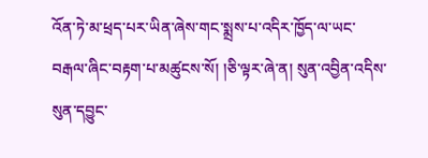འོན་ཏེ་མ་ཕྲད་པར་ཡིན་ཞེས་གང་སྨྲས་པ་འདིར་ཁྱོད་ལ་ཡང་བརྒལ་ཞིང་བརྟག་པ་མཚུངས་སོ། །ཅི་ལྟར་ཞེ་ན། སུན་འབྱིན་འདིས་སུན་དབྱུང་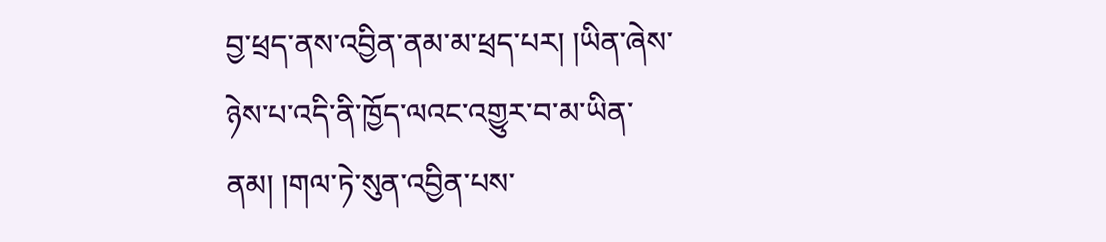བྱ་ཕྲད་ནས་འབྱིན་ནམ་མ་ཕྲད་པར། །ཡིན་ཞེས་ཉེས་པ་འདི་ནི་ཁྱོད་ལའང་འགྱུར་བ་མ་ཡིན་ནམ། །གལ་ཏེ་སུན་འབྱིན་པས་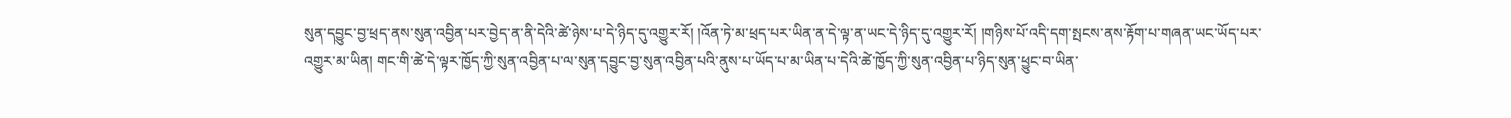སུན་དབྱུང་བྱ་ཕྲད་ནས་སུན་འབྱིན་པར་བྱེད་ན་ནི་དེའི་ཚེ་ཉེས་པ་དེ་ཉིད་དུ་འགྱུར་རོ། །འོན་ཏེ་མ་ཕྲད་པར་ཡིན་ན་དེ་ལྟ་ན་ཡང་དེ་ཉིད་དུ་འགྱུར་རོ། །གཉིས་པོ་འདི་དག་སྤངས་ནས་རྟོག་པ་གཞན་ཡང་ཡོད་པར་འགྱུར་མ་ཡིན། གང་གི་ཚེ་དེ་ལྟར་ཁྱོད་ཀྱི་སུན་འབྱིན་པ་ལ་སུན་དབྱུང་བྱ་སུན་འབྱིན་པའི་ནུས་པ་ཡོད་པ་མ་ཡིན་པ་དེའི་ཚེ་ཁྱོད་ཀྱི་སུན་འབྱིན་པ་ཉིད་སུན་ཕྱུང་བ་ཡིན་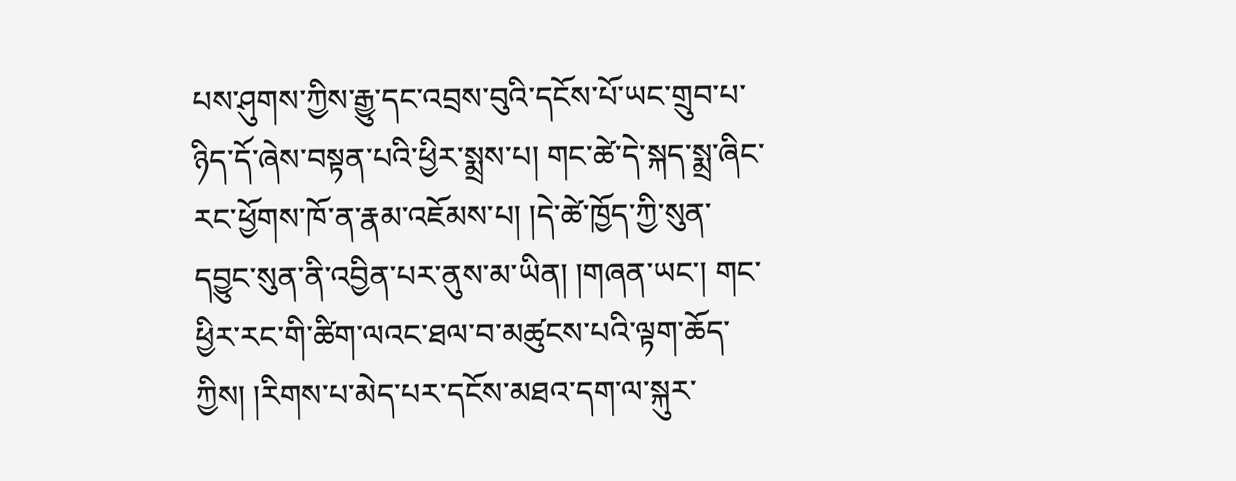པས་ཤུགས་ཀྱིས་རྒྱུ་དང་འབྲས་བུའི་དངོས་པོ་ཡང་གྲུབ་པ་ཉིད་དོ་ཞེས་བསྟན་པའི་ཕྱིར་སྨྲས་པ། གང་ཚེ་དེ་སྐད་སྨྲ་ཞིང་རང་ཕྱོགས་ཁོ་ན་རྣམ་འཇོམས་པ། །དེ་ཚེ་ཁྱོད་ཀྱི་སུན་དབྱུང་སུན་ནི་འབྱིན་པར་ནུས་མ་ཡིན། །གཞན་ཡང་། གང་ཕྱིར་རང་གི་ཚིག་ལའང་ཐལ་བ་མཚུངས་པའི་ལྟག་ཆོད་ཀྱིས། །རིགས་པ་མེད་པར་དངོས་མཐའ་དག་ལ་སྐུར་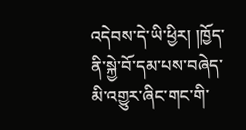འདེབས་དེ་ཡི་ཕྱིར། །ཁྱོད་ནི་སྐྱེ་བོ་དམ་པས་བཞེད་མི་འགྱུར་ཞིང་གང་གི་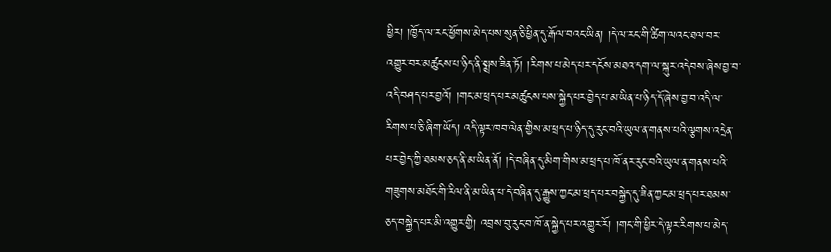ཕྱིར། །ཁྱོད་ལ་རང་ཕྱོགས་མེད་པས་སུན་ཅི་ཕྱིན་དུ་རྒོལ་བའང་ཡིན། །དེ་ལ་རང་གི་ཚིག་ལའང་ཐལ་བར་འགྱུར་བར་མཚུངས་པ་ཉིད་ནི་སྨྲས་ཟིན་ཏོ། །རིགས་པ་མེད་པར་དངོས་མཐའ་དག་ལ་སྐུར་འདེབས་ཞེས་བྱ་བ་འདི་བཤད་པར་བྱའོ། །གང་མ་ཕྲད་པར་མཚུངས་པས་སྐྱེད་པར་བྱེད་པ་མ་ཡིན་པ་ཉིད་དོ་ཞེས་བྱ་བ་འདི་ལ་རིགས་པ་ཅི་ཞིག་ཡོད། འདི་ལྟར་ཁབ་ལེན་གྱིས་མ་ཕྲད་པ་ཉིད་དུ་རུང་བའི་ཡུལ་ན་གནས་པའི་ལྕགས་འདྲེན་པར་བྱེད་ཀྱི་ཐམས་ཅད་ནི་མ་ཡིན་ནོ། །དེ་བཞིན་དུ་མིག་གིས་མ་ཕྲད་པ་ཁོ་ནར་རུང་བའི་ཡུལ་ན་གནས་པའི་གཟུགས་མཐོང་གི་རིལ་ནི་མ་ཡིན་པ་དེ་བཞིན་དུ་རྒྱུས་ཀྱང་མ་ཕྲད་པར་བསྐྱེད་དུ་ཟིན་ཀྱང་མ་ཕྲད་པར་ཐམས་ཅད་བསྐྱེད་པར་མི་འགྱུར་གྱི། འབྲས་བུ་རུང་བ་ཁོ་ན་སྐྱེད་པར་འགྱུར་རོ། །གང་གི་ཕྱིར་དེ་ལྟར་རིགས་པ་མེད་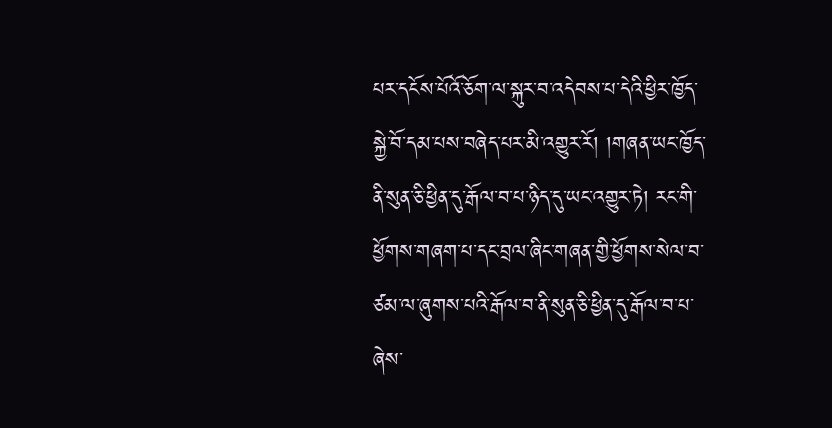པར་དངོས་པོའོ་ཅོག་ལ་སྐུར་བ་འདེབས་པ་དེའི་ཕྱིར་ཁྱོད་སྐྱེ་བོ་དམ་པས་བཞེད་པར་མི་འགྱུར་རོ། །གཞན་ཡང་ཁྱོད་ནི་སུན་ཅི་ཕྱིན་དུ་རྒོལ་བ་པ་ཉིད་དུ་ཡང་འགྱུར་ཏེ། རང་གི་ཕྱོགས་གཞག་པ་དང་བྲལ་ཞིང་གཞན་གྱི་ཕྱོགས་སེལ་བ་ཙམ་ལ་ཞུགས་པའི་རྒོལ་བ་ནི་སུན་ཅི་ཕྱིན་དུ་རྒོལ་བ་པ་ཞེས་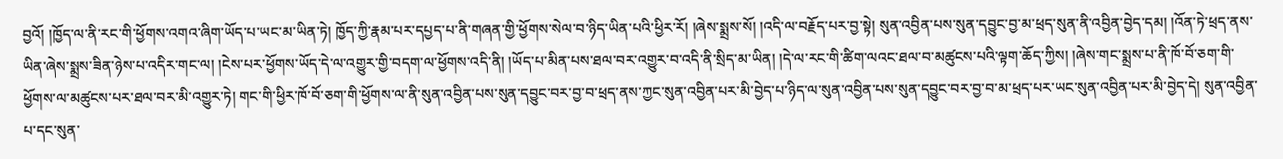བྱའོ། །ཁྱོད་ལ་ནི་རང་གི་ཕྱོགས་འགའ་ཞིག་ཡོད་པ་ཡང་མ་ཡིན་ཏེ། ཁྱོད་ཀྱི་རྣམ་པར་དཔྱད་པ་ནི་གཞན་གྱི་ཕྱོགས་སེལ་བ་ཉིད་ཡིན་པའི་ཕྱིར་རོ། །ཞེས་སྨྲས་སོ། །འདི་ལ་བརྗོད་པར་བྱ་སྟེ། སུན་འབྱིན་པས་སུན་དབྱུང་བྱ་མ་ཕྲད་སུན་ནི་འབྱིན་བྱེད་དམ། །འོན་ཏེ་ཕྲད་ནས་ཡིན་ཞེས་སྨྲས་ཟིན་ཉེས་པ་འདིར་གང་ལ། །ངེས་པར་ཕྱོགས་ཡོད་དེ་ལ་འགྱུར་གྱི་བདག་ལ་ཕྱོགས་འདི་ནི། །ཡོད་པ་མིན་པས་ཐལ་བར་འགྱུར་བ་འདི་ནི་སྲིད་མ་ཡིན། །དེ་ལ་རང་གི་ཚིག་ལའང་ཐལ་བ་མཚུངས་པའི་ལྟག་ཆོད་ཀྱིས། །ཞེས་གང་སྨྲས་པ་ནི་ཁོ་བོ་ཅག་གི་ཕྱོགས་ལ་མཚུངས་པར་ཐལ་བར་མི་འགྱུར་ཏེ། གང་གི་ཕྱིར་ཁོ་བོ་ཅག་གི་ཕྱོགས་ལ་ནི་སུན་འབྱིན་པས་སུན་དབྱུང་བར་བྱ་བ་ཕྲད་ནས་ཀྱང་སུན་འབྱིན་པར་མི་བྱེད་པ་ཉིད་ལ་སུན་འབྱིན་པས་སུན་དབྱུང་བར་བྱ་བ་མ་ཕྲད་པར་ཡང་སུན་འབྱིན་པར་མི་བྱེད་དེ། སུན་འབྱིན་པ་དང་སུན་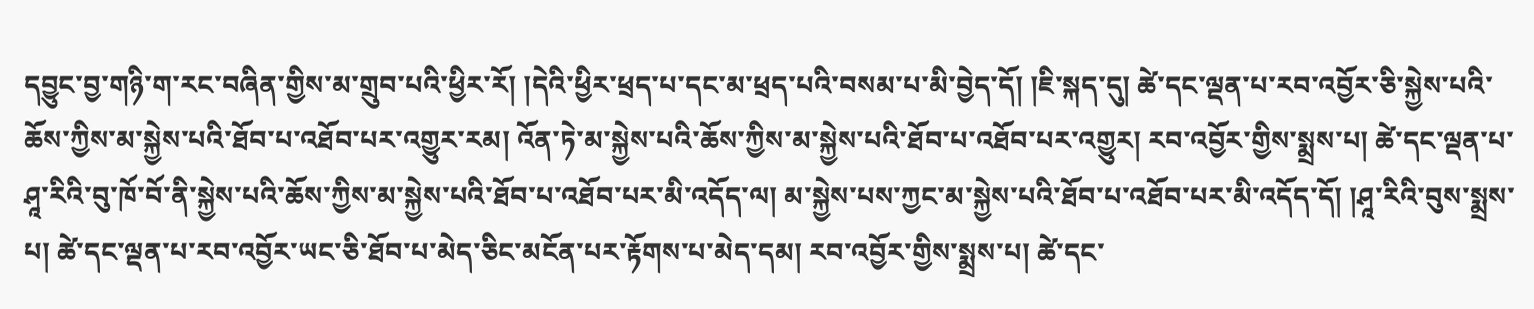དབྱུང་བྱ་གཉི་ག་རང་བཞིན་གྱིས་མ་གྲུབ་པའི་ཕྱིར་རོ། །དེའི་ཕྱིར་ཕྲད་པ་དང་མ་ཕྲད་པའི་བསམ་པ་མི་བྱེད་དོ། །ཇི་སྐད་དུ། ཚེ་དང་ལྡན་པ་རབ་འབྱོར་ཅི་སྐྱེས་པའི་ཆོས་ཀྱིས་མ་སྐྱེས་པའི་ཐོབ་པ་འཐོབ་པར་འགྱུར་རམ། འོན་ཏེ་མ་སྐྱེས་པའི་ཆོས་ཀྱིས་མ་སྐྱེས་པའི་ཐོབ་པ་འཐོབ་པར་འགྱུར། རབ་འབྱོར་གྱིས་སྨྲས་པ། ཚེ་དང་ལྡན་པ་ཤཱ་རིའི་བུ་ཁོ་བོ་ནི་སྐྱེས་པའི་ཆོས་ཀྱིས་མ་སྐྱེས་པའི་ཐོབ་པ་འཐོབ་པར་མི་འདོད་ལ། མ་སྐྱེས་པས་ཀྱང་མ་སྐྱེས་པའི་ཐོབ་པ་འཐོབ་པར་མི་འདོད་དོ། །ཤཱ་རིའི་བུས་སྨྲས་པ། ཚེ་དང་ལྡན་པ་རབ་འབྱོར་ཡང་ཅི་ཐོབ་པ་མེད་ཅིང་མངོན་པར་རྟོགས་པ་མེད་དམ། རབ་འབྱོར་གྱིས་སྨྲས་པ། ཚེ་དང་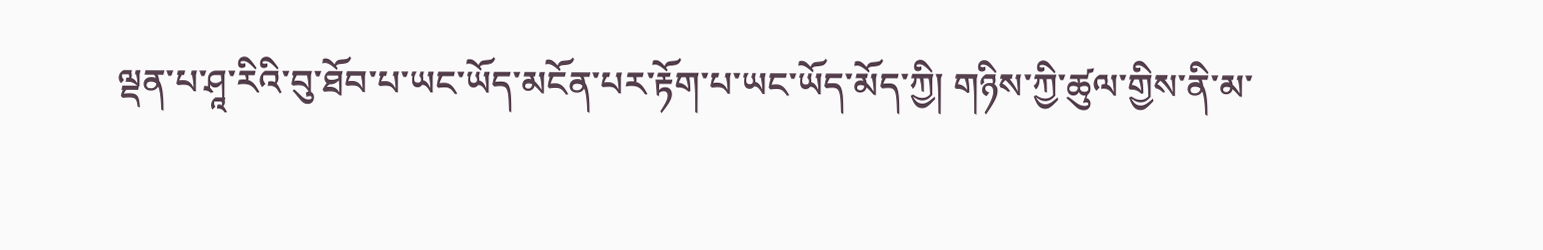ལྡན་པ་ཤཱ་རིའི་བུ་ཐོབ་པ་ཡང་ཡོད་མངོན་པར་རྟོག་པ་ཡང་ཡོད་མོད་ཀྱི། གཉིས་ཀྱི་ཚུལ་གྱིས་ནི་མ་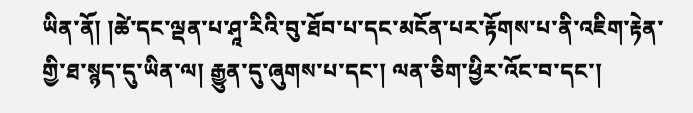ཡིན་ནོ། །ཚེ་དང་ལྡན་པ་ཤཱ་རིའི་བུ་ཐོབ་པ་དང་མངོན་པར་རྟོགས་པ་ནི་འཇིག་རྟེན་གྱི་ཐ་སྙད་དུ་ཡིན་ལ། རྒྱུན་དུ་ཞུགས་པ་དང་། ལན་ཅིག་ཕྱིར་འོང་བ་དང་།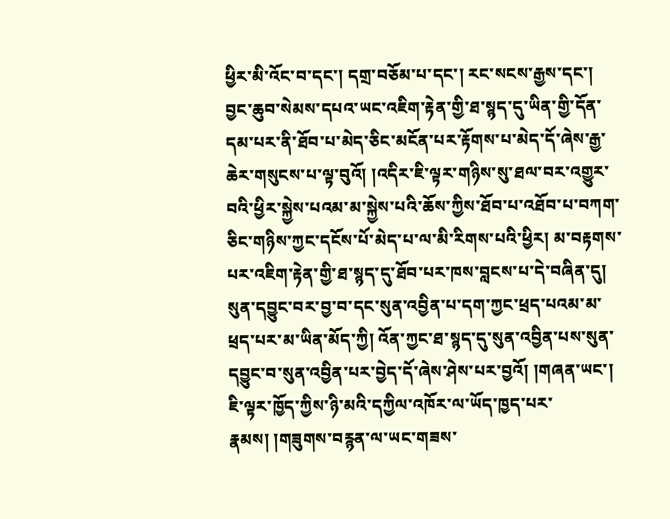ཕྱིར་མི་འོང་བ་དང་། དགྲ་བཅོམ་པ་དང་། རང་སངས་རྒྱས་དང་། བྱང་ཆུབ་སེམས་དཔའ་ཡང་འཇིག་རྟེན་གྱི་ཐ་སྙད་དུ་ཡིན་གྱི་དོན་དམ་པར་ནི་ཐོབ་པ་མེད་ཅིང་མངོན་པར་རྟོགས་པ་མེད་དོ་ཞེས་རྒྱ་ཆེར་གསུངས་པ་ལྟ་བུའོ། །འདིར་ཇི་ལྟར་གཉིས་སུ་ཐལ་བར་འགྱུར་བའི་ཕྱིར་སྐྱེས་པའམ་མ་སྐྱེས་པའི་ཆོས་ཀྱིས་ཐོབ་པ་འཐོབ་པ་བཀག་ཅིང་གཉིས་ཀྱང་དངོས་པོ་མེད་པ་ལ་མི་རིགས་པའི་ཕྱིར། མ་བརྟགས་པར་འཇིག་རྟེན་གྱི་ཐ་སྙད་དུ་ཐོབ་པར་ཁས་བླངས་པ་དེ་བཞིན་དུ། སུན་དབྱུང་བར་བྱ་བ་དང་སུན་འབྱིན་པ་དག་ཀྱང་ཕྲད་པའམ་མ་ཕྲད་པར་མ་ཡིན་མོད་ཀྱི། འོན་ཀྱང་ཐ་སྙད་དུ་སུན་འབྱིན་པས་སུན་དབྱུང་བ་སུན་འབྱིན་པར་བྱེད་དོ་ཞེས་ཤེས་པར་བྱའོ། །གཞན་ཡང་། ཇི་ལྟར་ཁྱོད་ཀྱིས་ཉི་མའི་དཀྱིལ་འཁོར་ལ་ཡོད་ཁྱད་པར་རྣམས། །གཟུགས་བརྙན་ལ་ཡང་གཟས་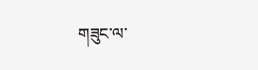གཟུང་ལ་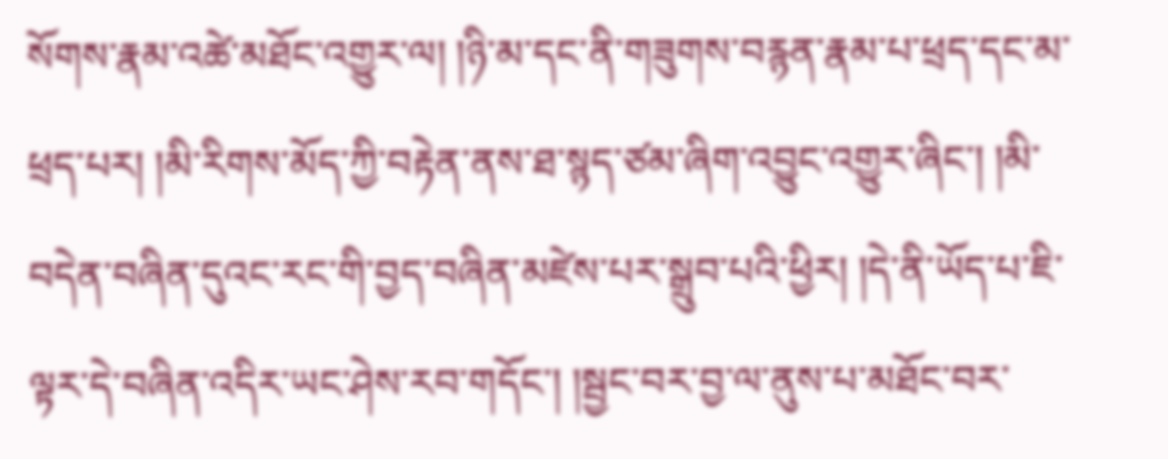སོགས་རྣམ་འཚེ་མཐོང་འགྱུར་ལ། །ཉི་མ་དང་ནི་གཟུགས་བརྙན་རྣམ་པ་ཕྲད་དང་མ་ཕྲད་པར། །མི་རིགས་མོད་ཀྱི་བརྟེན་ནས་ཐ་སྙད་ཙམ་ཞིག་འབྱུང་འགྱུར་ཞིང་། །མི་བདེན་བཞིན་དུའང་རང་གི་བྱད་བཞིན་མཛེས་པར་སྒྲུབ་པའི་ཕྱིར། །དེ་ནི་ཡོད་པ་ཇི་ལྟར་དེ་བཞིན་འདིར་ཡང་ཤེས་རབ་གདོང་། །སྦྱང་བར་བྱ་ལ་ནུས་པ་མཐོང་བར་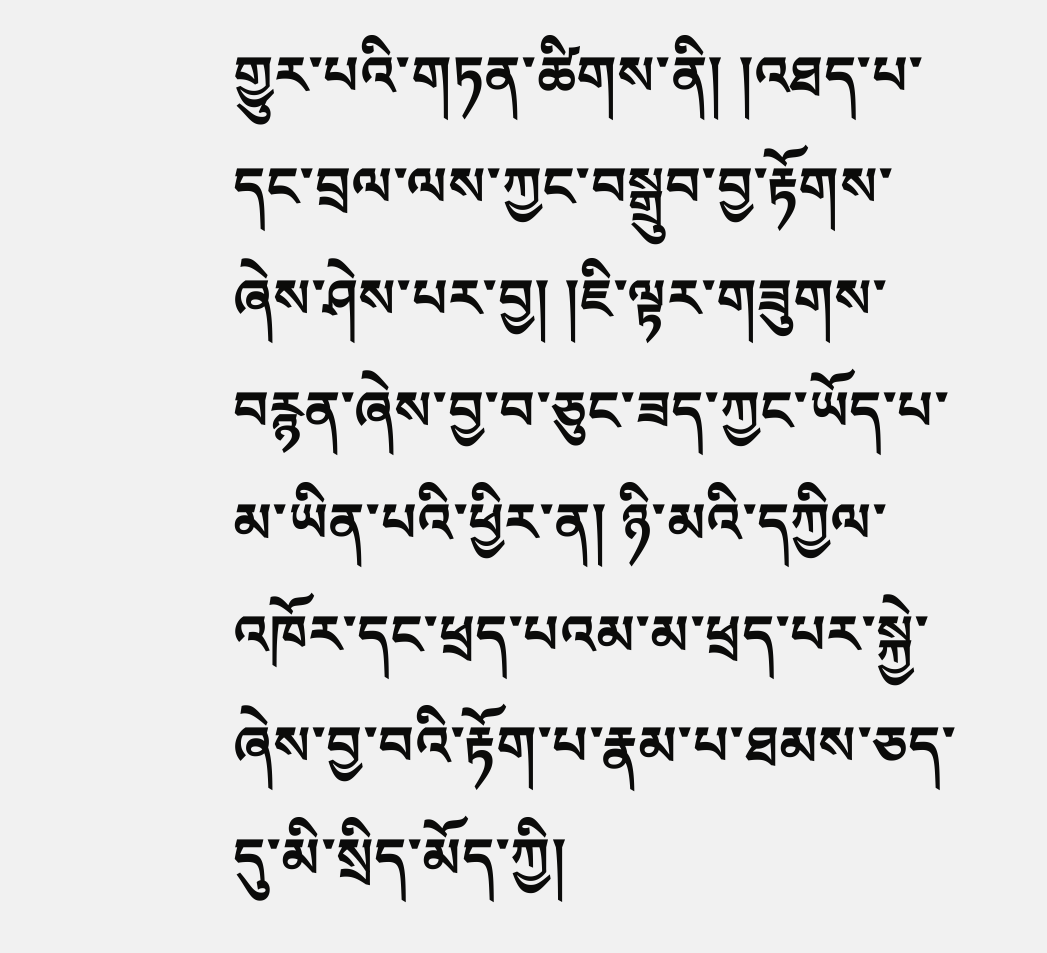གྱུར་པའི་གཏན་ཚིགས་ནི། །འཐད་པ་དང་བྲལ་ལས་ཀྱང་བསྒྲུབ་བྱ་རྟོགས་ཞེས་ཤེས་པར་བྱ། །ཇི་ལྟར་གཟུགས་བརྙན་ཞེས་བྱ་བ་ཅུང་ཟད་ཀྱང་ཡོད་པ་མ་ཡིན་པའི་ཕྱིར་ན། ཉི་མའི་དཀྱིལ་འཁོར་དང་ཕྲད་པའམ་མ་ཕྲད་པར་སྐྱེ་ཞེས་བྱ་བའི་རྟོག་པ་རྣམ་པ་ཐམས་ཅད་དུ་མི་སྲིད་མོད་ཀྱི།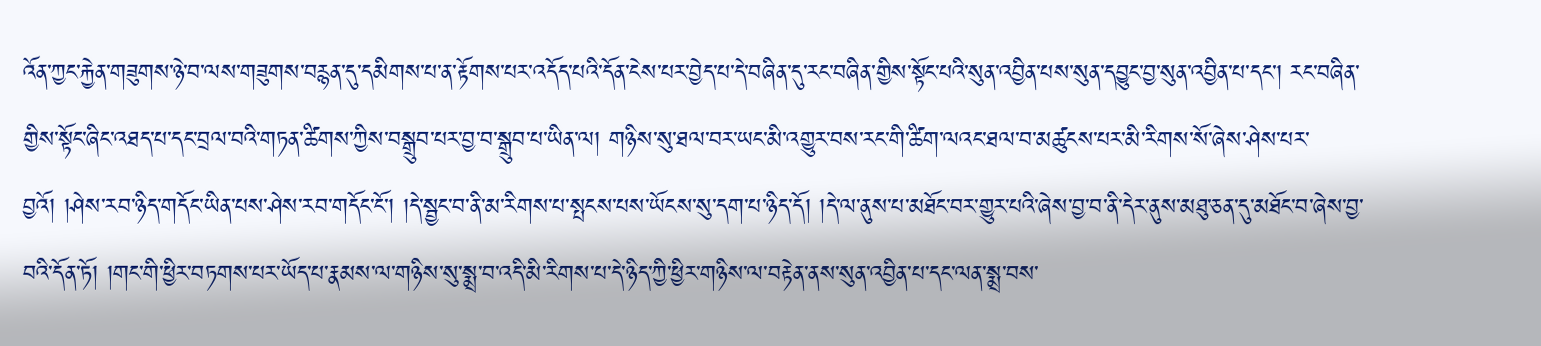འོན་ཀྱང་རྐྱེན་གཟུགས་ཉེ་བ་ལས་གཟུགས་བརྙན་དུ་དམིགས་པ་ན་རྟོགས་པར་འདོད་པའི་དོན་ངེས་པར་བྱེད་པ་དེ་བཞིན་དུ་རང་བཞིན་གྱིས་སྟོང་པའི་སུན་འབྱིན་པས་སུན་དབྱུང་བྱ་སུན་འབྱིན་པ་དང་། རང་བཞིན་གྱིས་སྟོང་ཞིང་འཐད་པ་དང་བྲལ་བའི་གཏན་ཚིགས་ཀྱིས་བསྒྲུབ་པར་བྱ་བ་སྒྲུབ་པ་ཡིན་ལ། གཉིས་སུ་ཐལ་བར་ཡང་མི་འགྱུར་བས་རང་གི་ཚིག་ལའང་ཐལ་བ་མཚུངས་པར་མི་རིགས་སོ་ཞེས་ཤེས་པར་བྱའོ། །ཤེས་རབ་ཉིད་གདོང་ཡིན་པས་ཤེས་རབ་གདོང་ངོ་། །དེ་སྦྱང་བ་ནི་མ་རིགས་པ་སྤངས་པས་ཡོངས་སུ་དག་པ་ཉིད་དོ། །དེ་ལ་ནུས་པ་མཐོང་བར་གྱུར་པའི་ཞེས་བྱ་བ་ནི་དེར་ནུས་མཐུ་ཅན་དུ་མཐོང་བ་ཞེས་བྱ་བའི་དོན་ཏོ། །གང་གི་ཕྱིར་བཏགས་པར་ཡོད་པ་རྣམས་ལ་གཉིས་སུ་སྨྲ་བ་འདི་མི་རིགས་པ་དེ་ཉིད་ཀྱི་ཕྱིར་གཉིས་ལ་བརྟེན་ནས་སུན་འབྱིན་པ་དང་ལན་སྨྲ་བས་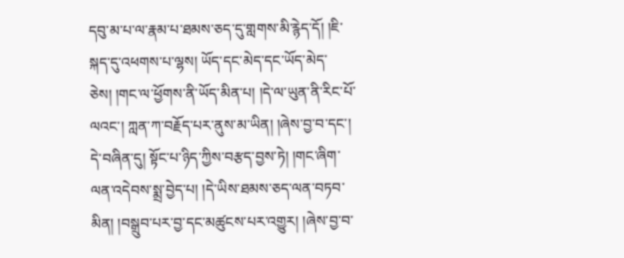དབུ་མ་པ་ལ་རྣམ་པ་ཐམས་ཅད་དུ་གླགས་མི་རྙེད་དོ། །ཇི་སྐད་དུ་འཕགས་པ་ལྷས། ཡོད་དང་མེད་དང་ཡོད་མེད་ཅེས། །གང་ལ་ཕྱོགས་ནི་ཡོད་མིན་པ། །དེ་ལ་ཡུན་ནི་རིང་པོ་ལའང་། ཀླན་ཀ་བརྗོད་པར་ནུས་མ་ཡིན། །ཞེས་བྱ་བ་དང་། དེ་བཞིན་དུ། སྟོང་པ་ཉིད་ཀྱིས་བརྩད་བྱས་ཏེ། །གང་ཞིག་ལན་འདེབས་སྨྲ་བྱེད་པ། །དེ་ཡིས་ཐམས་ཅད་ལན་བཏབ་མིན། །བསྒྲུབ་པར་བྱ་དང་མཚུངས་པར་འགྱུར། །ཞེས་བྱ་བ་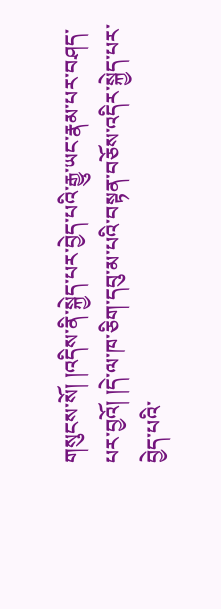གསུངས་སོ། །འདིས་ནི་སྐྱེད་པར་བྱེད་པའི་རྒྱུ་ཡང་རྣམ་པར་བཤད་པར་བྱའོ། །དེ་ལ་ཁ་ཅིག་དབུ་མ་པའི་བསྟན་བཅོས་འདིར་སྐྱེད་པར་བྱེད་པའི་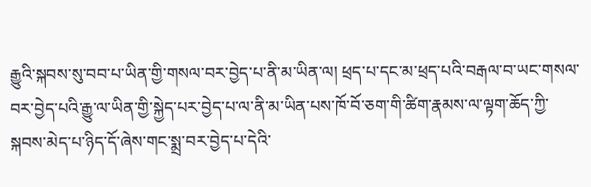རྒྱུའི་སྐབས་སུ་བབ་པ་ཡིན་གྱི་གསལ་བར་བྱེད་པ་ནི་མ་ཡིན་ལ། ཕྲད་པ་དང་མ་ཕྲད་པའི་བརྒལ་བ་ཡང་གསལ་བར་བྱེད་པའི་རྒྱུ་ལ་ཡིན་གྱི་སྐྱེད་པར་བྱེད་པ་ལ་ནི་མ་ཡིན་པས་ཁོ་བོ་ཅག་གི་ཚིག་རྣམས་ལ་ལྟག་ཆོད་ཀྱི་སྐབས་མེད་པ་ཉིད་དོ་ཞེས་གང་སྨྲ་བར་བྱེད་པ་དེའི་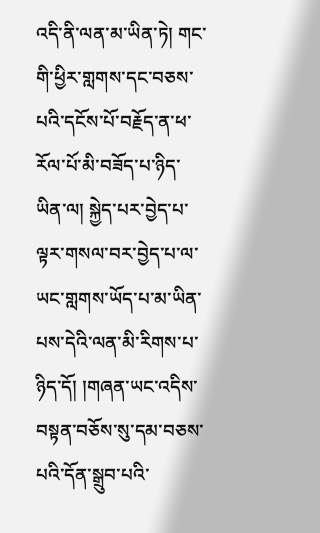འདི་ནི་ལན་མ་ཡིན་ཏེ། གང་གི་ཕྱིར་གླགས་དང་བཅས་པའི་དངོས་པོ་བརྗོད་ན་ཕ་རོལ་པོ་མི་བཟོད་པ་ཉིད་ཡིན་ལ། སྐྱེད་པར་བྱེད་པ་ལྟར་གསལ་བར་བྱེད་པ་ལ་ཡང་གླགས་ཡོད་པ་མ་ཡིན་པས་དེའི་ལན་མི་རིགས་པ་ཉིད་དོ། །གཞན་ཡང་འདིས་བསྟན་བཅོས་སུ་དམ་བཅས་པའི་དོན་སྒྲུབ་པའི་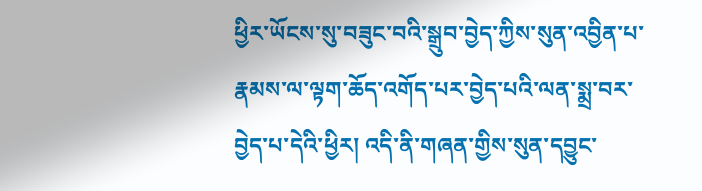ཕྱིར་ཡོངས་སུ་བཟུང་བའི་སྒྲུབ་བྱེད་ཀྱིས་སུན་འབྱིན་པ་རྣམས་ལ་ལྟག་ཆོད་འགོད་པར་བྱེད་པའི་ལན་སྨྲ་བར་བྱེད་པ་དེའི་ཕྱིར། འདི་ནི་གཞན་གྱིས་སུན་དབྱུང་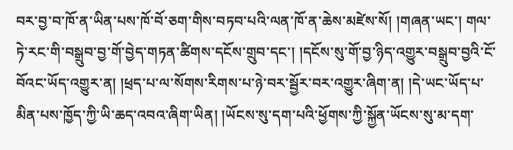བར་བྱ་བ་ཁོ་ན་ཡིན་པས་ཁོ་བོ་ཅག་གིས་བཏབ་པའི་ལན་ཁོ་ན་ཆེས་མཛེས་སོ། །གཞན་ཡང་། གལ་ཏེ་རང་གི་བསྒྲུབ་བྱ་གོ་བྱེད་གཏན་ཚིགས་དངོས་གྲུབ་དང་། །དངོས་སུ་གོ་བྱ་ཉིད་འགྱུར་བསྒྲུབ་བྱའི་ངོ་བོའང་ཡོད་འགྱུར་ན། །ཕྲད་པ་ལ་སོགས་རིགས་པ་ཉེ་བར་སྦྱོར་བར་འགྱུར་ཞིག་ན། །དེ་ཡང་ཡོད་པ་མིན་པས་ཁྱོད་ཀྱི་ཡི་ཆད་འབའ་ཞིག་ཡིན། །ཡོངས་སུ་དག་པའི་ཕྱོགས་ཀྱི་སྐྱོན་ཡོངས་སུ་མ་དག་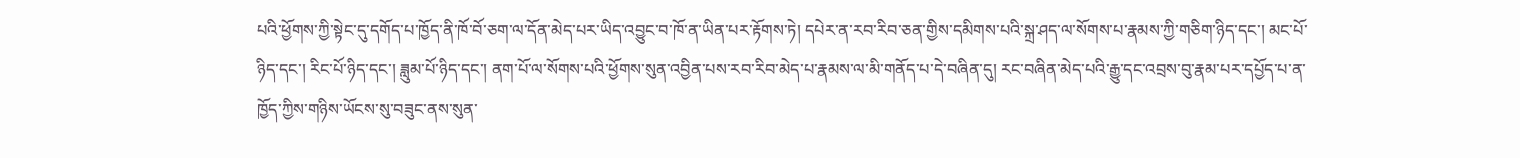པའི་ཕྱོགས་ཀྱི་སྟེང་དུ་དགོད་པ་ཁྱོད་ནི་ཁོ་བོ་ཅག་ལ་དོན་མེད་པར་ཡིད་འབྱུང་བ་ཁོ་ན་ཡིན་པར་རྟོགས་ཏེ། དཔེར་ན་རབ་རིབ་ཅན་གྱིས་དམིགས་པའི་སྐྲ་ཤད་ལ་སོགས་པ་རྣམས་ཀྱི་གཅིག་ཉིད་དང་། མང་པོ་ཉིད་དང་། རིང་པོ་ཉིད་དང་། ཟླུམ་པོ་ཉིད་དང་། ནག་པོ་ལ་སོགས་པའི་ཕྱོགས་སུན་འབྱིན་པས་རབ་རིབ་མེད་པ་རྣམས་ལ་མི་གནོད་པ་དེ་བཞིན་དུ། རང་བཞིན་མེད་པའི་རྒྱུ་དང་འབྲས་བུ་རྣམ་པར་དཔྱོད་པ་ན་ཁྱོད་ཀྱིས་གཉིས་ཡོངས་སུ་བཟུང་ནས་སུན་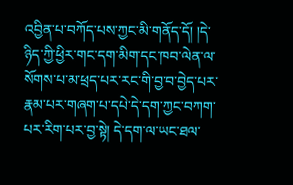འབྱིན་པ་བཀོད་པས་ཀྱང་མི་གནོད་དོ། །དེ་ཉིད་ཀྱི་ཕྱིར་གང་དག་མིག་དང་ཁབ་ལེན་ལ་སོགས་པ་མ་ཕྲད་པར་རང་གི་བྱ་བ་བྱེད་པར་རྣམ་པར་གཞག་པ་དཔེ་དེ་དག་ཀྱང་བཀག་པར་རིག་པར་བྱ་སྟེ། དེ་དག་ལ་ཡང་ཐལ་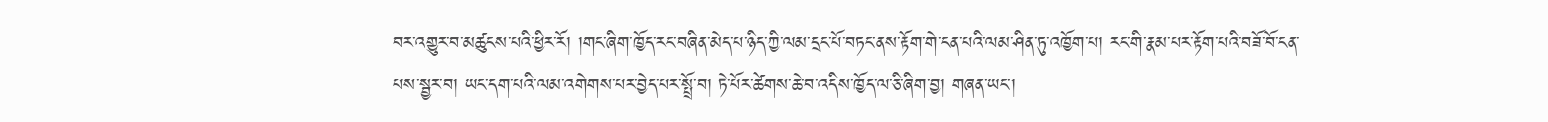བར་འགྱུར་བ་མཚུངས་པའི་ཕྱིར་རོ། །གང་ཞིག་ཁྱོད་རང་བཞིན་མེད་པ་ཉིད་ཀྱི་ལམ་དྲང་པོ་བཏང་ནས་རྟོག་གེ་ངན་པའི་ལམ་ཤིན་ཏུ་འཁྱོག་པ། རང་གི་རྣམ་པར་རྟོག་པའི་བཟོ་བོ་ངན་པས་སྦྱར་བ། ཡང་དག་པའི་ལམ་འགེགས་པར་བྱེད་པར་སྤྲོ་བ། ཏེ་པོར་ཚེགས་ཆེ་བ་འདིས་ཁྱོད་ལ་ཅི་ཞིག་བྱ། གཞན་ཡང་།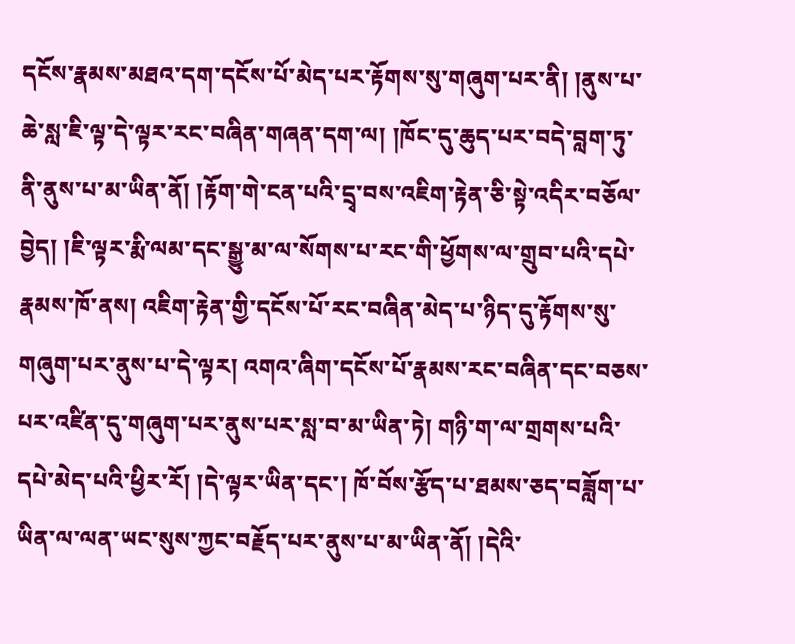དངོས་རྣམས་མཐའ་དག་དངོས་པོ་མེད་པར་རྟོགས་སུ་གཞུག་པར་ནི། །ནུས་པ་ཆེ་སླ་ཇི་ལྟ་དེ་ལྟར་རང་བཞིན་གཞན་དག་ལ། །ཁོང་དུ་ཆུད་པར་བདེ་བླག་ཏུ་ནི་ནུས་པ་མ་ཡིན་ནོ། །རྟོག་གེ་ངན་པའི་དྲྭ་བས་འཇིག་རྟེན་ཅི་སྟེ་འདིར་བཅོལ་བྱེད། །ཇི་ལྟར་རྨི་ལམ་དང་སྒྱུ་མ་ལ་སོགས་པ་རང་གི་ཕྱོགས་ལ་གྲུབ་པའི་དཔེ་རྣམས་ཁོ་ནས། འཇིག་རྟེན་གྱི་དངོས་པོ་རང་བཞིན་མེད་པ་ཉིད་དུ་རྟོགས་སུ་གཞུག་པར་ནུས་པ་དེ་ལྟར། འགའ་ཞིག་དངོས་པོ་རྣམས་རང་བཞིན་དང་བཅས་པར་འཛིན་དུ་གཞུག་པར་ནུས་པར་སླ་བ་མ་ཡིན་ཏེ། གཉི་ག་ལ་གྲགས་པའི་དཔེ་མེད་པའི་ཕྱིར་རོ། །དེ་ལྟར་ཡིན་དང་། ཁོ་བོས་རྩོད་པ་ཐམས་ཅད་བཟློག་པ་ཡིན་ལ་ལན་ཡང་སུས་ཀྱང་བརྗོད་པར་ནུས་པ་མ་ཡིན་ནོ། །དེའི་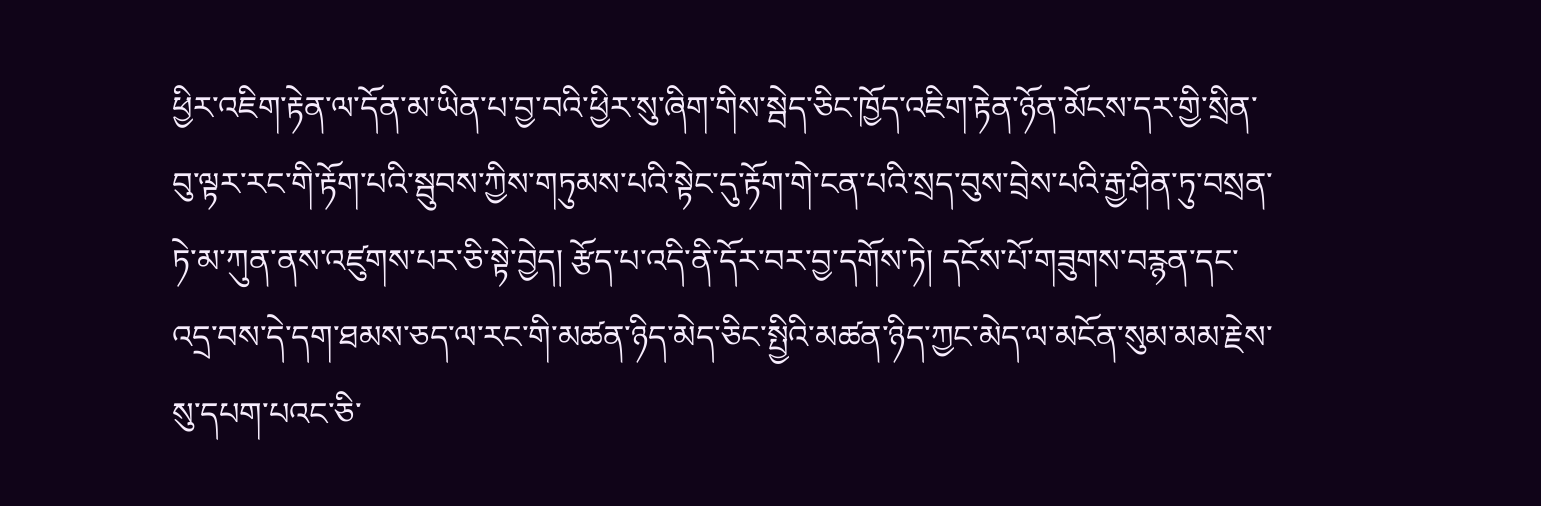ཕྱིར་འཇིག་རྟེན་ལ་དོན་མ་ཡིན་པ་བྱ་བའི་ཕྱིར་སུ་ཞིག་གིས་སྦེད་ཅིང་ཁྱོད་འཇིག་རྟེན་ཉོན་མོངས་དར་གྱི་སྲིན་བུ་ལྟར་རང་གི་རྟོག་པའི་སྦུབས་ཀྱིས་གཏུམས་པའི་སྟེང་དུ་རྟོག་གེ་ངན་པའི་སྲད་བུས་བྲེས་པའི་རྒྱ་ཤིན་ཏུ་བསྲན་ཏེ་མ་ཀུན་ནས་འཛུགས་པར་ཅི་སྟེ་བྱེད། རྩོད་པ་འདི་ནི་དོར་བར་བྱ་དགོས་ཏེ། དངོས་པོ་གཟུགས་བརྙན་དང་འདྲ་བས་དེ་དག་ཐམས་ཅད་ལ་རང་གི་མཚན་ཉིད་མེད་ཅིང་སྤྱིའི་མཚན་ཉིད་ཀྱང་མེད་ལ་མངོན་སུམ་མམ་རྗེས་སུ་དཔག་པའང་ཅི་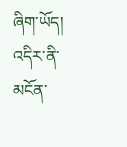ཞིག་ཡོད། འདིར་ནི་མངོན་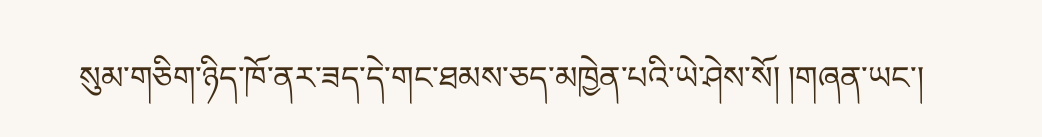སུམ་གཅིག་ཉིད་ཁོ་ནར་ཟད་དེ་གང་ཐམས་ཅད་མཁྱེན་པའི་ཡེ་ཤེས་སོ། །གཞན་ཡང་།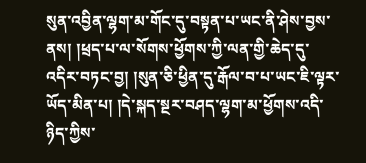སུན་འབྱིན་ལྷག་མ་གོང་དུ་བསྟན་པ་ཡང་ནི་ཤེས་བྱས་ནས། །ཕྲད་པ་ལ་སོགས་ཕྱོགས་ཀྱི་ལན་གྱི་ཆེད་དུ་འདིར་བཏང་བྱ། །སུན་ཅི་ཕྱིན་དུ་རྒོལ་བ་པ་ཡང་ཇི་ལྟར་ཡོད་མིན་པ། །དེ་སྐད་སྔར་བཤད་ལྷག་མ་ཕྱོགས་འདི་ཉིད་ཀྱིས་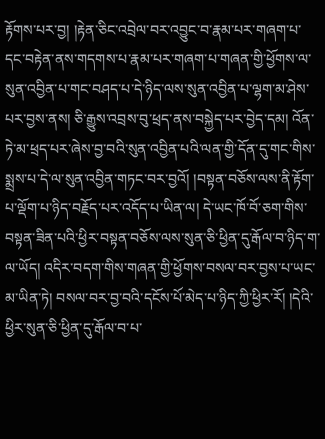རྟོགས་པར་བྱ། །རྟེན་ཅིང་འབྲེལ་བར་འབྱུང་བ་རྣམ་པར་གཞག་པ་དང་བརྟེན་ནས་གདགས་པ་རྣམ་པར་གཞག་པ་གཞན་གྱི་ཕྱོགས་ལ་སུན་འབྱིན་པ་གང་བཤད་པ་དེ་ཉིད་ལས་སུན་འབྱིན་པ་ལྷག་མ་ཤེས་པར་བྱས་ནས། ཅི་རྒྱུས་འབྲས་བུ་ཕྲད་ནས་བསྐྱེད་པར་བྱེད་དམ། འོན་ཏེ་མ་ཕྲད་པར་ཞེས་བྱ་བའི་སུན་འབྱིན་པའི་ལན་གྱི་དོན་དུ་གང་གིས་སྨྲས་པ་དེ་ལ་སུན་འབྱིན་གཏང་བར་བྱའོ། །བསྟན་བཅོས་ལས་ནི་རྟོག་པ་ལྡོག་པ་ཉིད་བརྗོད་པར་འདོད་པ་ཡིན་ལ། དེ་ཡང་ཁོ་བོ་ཅག་གིས་བསྟན་ཟིན་པའི་ཕྱིར་བསྟན་བཅོས་ལས་སུན་ཅི་ཕྱིན་དུ་རྒོལ་བ་ཉིད་ག་ལ་ཡོད། འདིར་བདག་གིས་གཞན་གྱི་ཕྱོགས་བསལ་བར་བྱས་པ་ཡང་མ་ཡིན་ཏེ། བསལ་བར་བྱ་བའི་དངོས་པོ་མེད་པ་ཉིད་ཀྱི་ཕྱིར་རོ། །དེའི་ཕྱིར་སུན་ཅི་ཕྱིན་དུ་རྒོལ་བ་པ་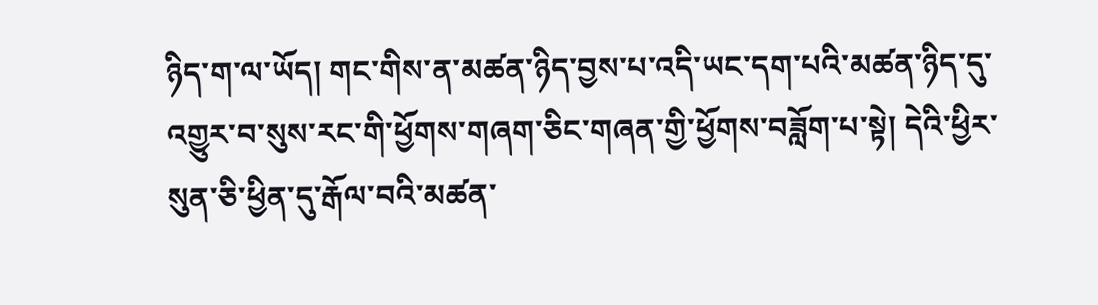ཉིད་ག་ལ་ཡོད། གང་གིས་ན་མཚན་ཉིད་བྱས་པ་འདི་ཡང་དག་པའི་མཚན་ཉིད་དུ་འགྱུར་བ་སུས་རང་གི་ཕྱོགས་གཞག་ཅིང་གཞན་གྱི་ཕྱོགས་བཟློག་པ་སྟེ། དེའི་ཕྱིར་སུན་ཅི་ཕྱིན་དུ་རྒོལ་བའི་མཚན་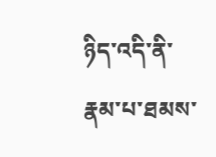ཉིད་འདི་ནི་རྣམ་པ་ཐམས་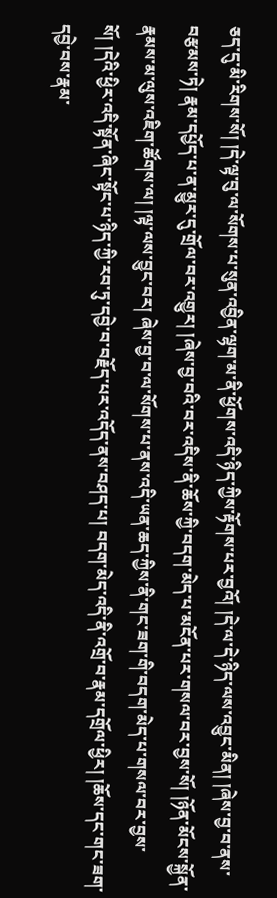ཅད་དུ་མི་རིགས་སོ། །དེ་ལྟ་བུ་ལ་སོགས་པ་སུན་འབྱིན་ལྷག་མ་ནི་ཕྱོགས་འདི་ཉིད་ཀྱིས་རྟོགས་པར་བྱའོ། །དེ་ལ་དེ་ཉིད་ལས་འབྱུང་མིན། །ཞེས་བྱ་བ་ནས་བརྩམས་ཏེ། རྣམ་དཔྱོད་པ་ན་མྱུར་དུ་གྲོལ་བར་འགྱུར། །ཞེས་བྱ་བའི་བར་འདིས་ནི་ཆོས་ཀྱི་བདག་མེད་པ་མངོན་པར་གསལ་བར་བྱས་སོ། །ཉོན་མོངས་སྐྱོན་རྣམས་མ་ལུས་འཇིག་ཚོགས་ལ། །ལྟ་ལས་བྱུང་བར། ཞེས་བྱ་བ་ལ་སོགས་པ་ནས་འདི་ཡན་ཆད་ཀྱིས་ནི་གང་ཟག་གི་བདག་མེད་པ་གསལ་བར་བྱས་སོ། །དེའི་ཕྱིར་འདི་སྟོན་ཞིང་སྟོང་པ་ཉིད་ཀྱི་རབ་ཏུ་དབྱེ་བ་བརྗོད་པར་འདོད་ནས་བཤད་པ། བདག་མེད་འདི་ནི་འགྲོ་བ་རྣམ་དགྲོལ་ཕྱིར། །ཆོས་དང་གང་ཟག་དབྱེ་བས་རྣམ་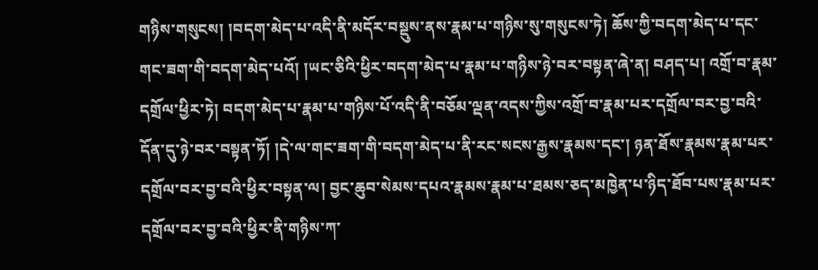གཉིས་གསུངས། །བདག་མེད་པ་འདི་ནི་མདོར་བསྡུས་ནས་རྣམ་པ་གཉིས་སུ་གསུངས་ཏེ། ཆོས་ཀྱི་བདག་མེད་པ་དང་གང་ཟག་གི་བདག་མེད་པའོ། །ཡང་ཅིའི་ཕྱིར་བདག་མེད་པ་རྣམ་པ་གཉིས་ཉེ་བར་བསྟན་ཞེ་ན། བཤད་པ། འགྲོ་བ་རྣམ་དགྲོལ་ཕྱིར་ཏེ། བདག་མེད་པ་རྣམ་པ་གཉིས་པོ་འདི་ནི་བཅོམ་ལྡན་འདས་ཀྱིས་འགྲོ་བ་རྣམ་པར་དགྲོལ་བར་བྱ་བའི་དོན་དུ་ཉེ་བར་བསྟན་ཏོ། །དེ་ལ་གང་ཟག་གི་བདག་མེད་པ་ནི་རང་སངས་རྒྱས་རྣམས་དང་། ཉན་ཐོས་རྣམས་རྣམ་པར་དགྲོལ་བར་བྱ་བའི་ཕྱིར་བསྟན་ལ། བྱང་ཆུབ་སེམས་དཔའ་རྣམས་རྣམ་པ་ཐམས་ཅད་མཁྱེན་པ་ཉིད་ཐོབ་པས་རྣམ་པར་དགྲོལ་བར་བྱ་བའི་ཕྱིར་ནི་གཉིས་ཀ་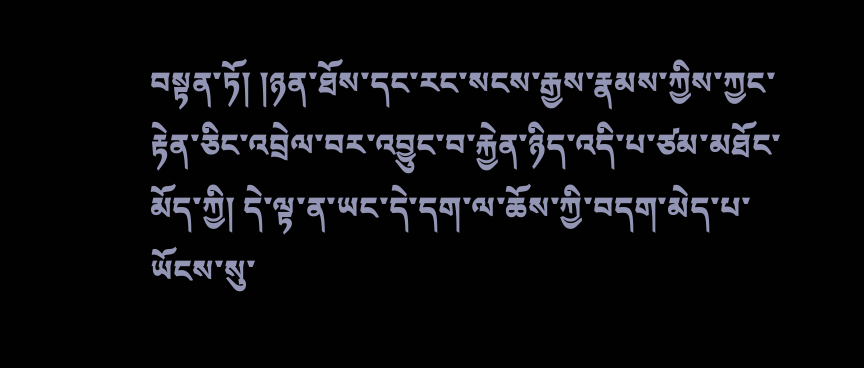བསྟན་ཏོ། །ཉན་ཐོས་དང་རང་སངས་རྒྱས་རྣམས་ཀྱིས་ཀྱང་རྟེན་ཅིང་འབྲེལ་བར་འབྱུང་བ་རྐྱེན་ཉིད་འདི་པ་ཙམ་མཐོང་མོད་ཀྱི། དེ་ལྟ་ན་ཡང་དེ་དག་ལ་ཆོས་ཀྱི་བདག་མེད་པ་ཡོངས་སུ་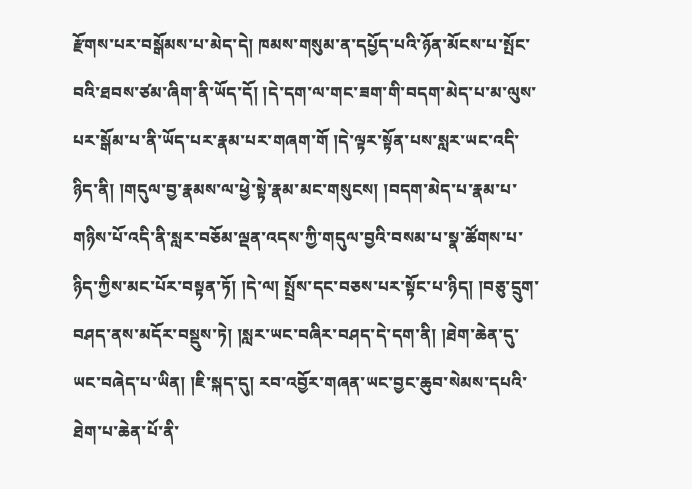རྫོགས་པར་བསྒོམས་པ་མེད་དེ། ཁམས་གསུམ་ན་དཔྱོད་པའི་ཉོན་མོངས་པ་སྤོང་བའི་ཐབས་ཙམ་ཞིག་ནི་ཡོད་དོ། །དེ་དག་ལ་གང་ཟག་གི་བདག་མེད་པ་མ་ལུས་པར་སྒོམ་པ་ནི་ཡོད་པར་རྣམ་པར་གཞག་གོ །དེ་ལྟར་སྟོན་པས་སླར་ཡང་འདི་ཉིད་ནི། །གདུལ་བྱ་རྣམས་ལ་ཕྱེ་སྟེ་རྣམ་མང་གསུངས། །བདག་མེད་པ་རྣམ་པ་གཉིས་པོ་འདི་ནི་སླར་བཅོམ་ལྡན་འདས་ཀྱི་གདུལ་བྱའི་བསམ་པ་སྣ་ཚོགས་པ་ཉིད་ཀྱིས་མང་པོར་བསྟན་ཏོ། །དེ་ལ། སྤྲོས་དང་བཅས་པར་སྟོང་པ་ཉིད། །བཅུ་དྲུག་བཤད་ནས་མདོར་བསྡུས་ཏེ། །སླར་ཡང་བཞིར་བཤད་དེ་དག་ནི། །ཐེག་ཆེན་དུ་ཡང་བཞེད་པ་ཡིན། །ཇི་སྐད་དུ། རབ་འབྱོར་གཞན་ཡང་བྱང་ཆུབ་སེམས་དཔའི་ཐེག་པ་ཆེན་པོ་ནི་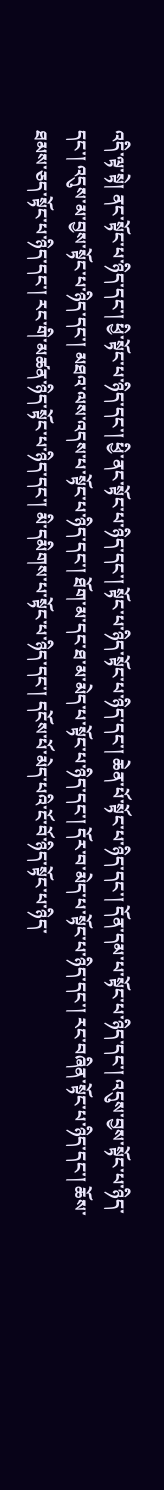འདི་ལྟ་སྟེ། ནང་སྟོང་པ་ཉིད་དང་། ཕྱི་སྟོང་པ་ཉིད་དང་། ཕྱི་ནང་སྟོང་པ་ཉིད་དང་། སྟོང་པ་ཉིད་སྟོང་པ་ཉིད་དང་། ཆེན་པོ་སྟོང་པ་ཉིད་དང་། དོན་དམ་པ་སྟོང་པ་ཉིད་དང་། འདུས་བྱས་སྟོང་པ་ཉིད་དང་། འདུས་མ་བྱས་སྟོང་པ་ཉིད་དང་། མཐའ་ལས་འདས་པ་སྟོང་པ་ཉིད་དང་། ཐོག་མ་དང་ཐ་མ་མེད་པ་སྟོང་པ་ཉིད་དང་། དོར་བ་མེད་པ་སྟོང་པ་ཉིད་དང་། རང་བཞིན་སྟོང་པ་ཉིད་དང་། ཆོས་ཐམས་ཅད་སྟོང་པ་ཉིད་དང་། རང་གི་མཚན་ཉིད་སྟོང་པ་ཉིད་དང་། མི་དམིགས་པ་སྟོང་པ་ཉིད་དང་། དངོས་པོ་མེད་པའི་ངོ་བོ་ཉིད་སྟོང་པ་ཉིད་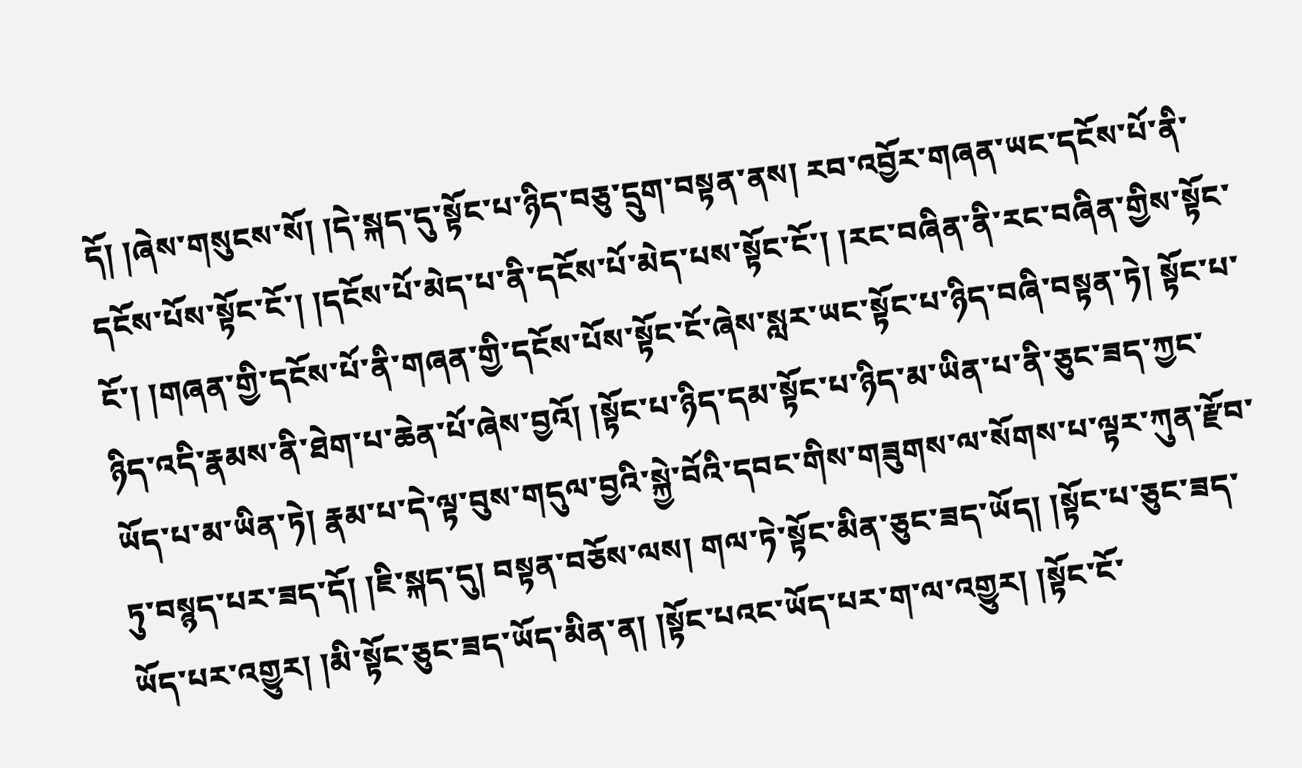དོ། །ཞེས་གསུངས་སོ། །དེ་སྐད་དུ་སྟོང་པ་ཉིད་བཅུ་དྲུག་བསྟན་ནས། རབ་འབྱོར་གཞན་ཡང་དངོས་པོ་ནི་དངོས་པོས་སྟོང་ངོ་། །དངོས་པོ་མེད་པ་ནི་དངོས་པོ་མེད་པས་སྟོང་ངོ་། །རང་བཞིན་ནི་རང་བཞིན་གྱིས་སྟོང་ངོ་། །གཞན་གྱི་དངོས་པོ་ནི་གཞན་གྱི་དངོས་པོས་སྟོང་ངོ་ཞེས་སླར་ཡང་སྟོང་པ་ཉིད་བཞི་བསྟན་ཏེ། སྟོང་པ་ཉིད་འདི་རྣམས་ནི་ཐེག་པ་ཆེན་པོ་ཞེས་བྱའོ། །སྟོང་པ་ཉིད་དམ་སྟོང་པ་ཉིད་མ་ཡིན་པ་ནི་ཅུང་ཟད་ཀྱང་ཡོད་པ་མ་ཡིན་ཏེ། རྣམ་པ་དེ་ལྟ་བུས་གདུལ་བྱའི་སྐྱེ་བོའི་དབང་གིས་གཟུགས་ལ་སོགས་པ་ལྟར་ཀུན་རྫོབ་ཏུ་བསྙད་པར་ཟད་དོ། །ཇི་སྐད་དུ། བསྟན་བཅོས་ལས། གལ་ཏེ་སྟོང་མིན་ཅུང་ཟད་ཡོད། །སྟོང་པ་ཅུང་ཟད་ཡོད་པར་འགྱུར། །མི་སྟོང་ཅུང་ཟད་ཡོད་མིན་ན། །སྟོང་པའང་ཡོད་པར་ག་ལ་འགྱུར། །སྟོང་ངོ་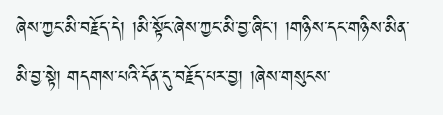ཞེས་ཀྱང་མི་བརྗོད་དེ། །མི་སྟོང་ཞེས་ཀྱང་མི་བྱ་ཞིང་། །གཉིས་དང་གཉིས་མིན་མི་བྱ་སྟེ། གདགས་པའི་དོན་དུ་བརྗོད་པར་བྱ། །ཞེས་གསུངས་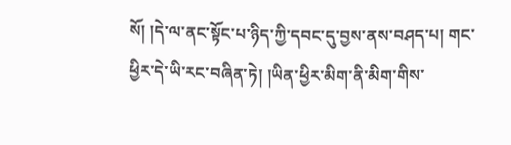སོ། །དེ་ལ་ནང་སྟོང་པ་ཉིད་ཀྱི་དབང་དུ་བྱས་ནས་བཤད་པ། གང་ཕྱིར་དེ་ཡི་རང་བཞིན་ཏེ། །ཡིན་ཕྱིར་མིག་ནི་མིག་གིས་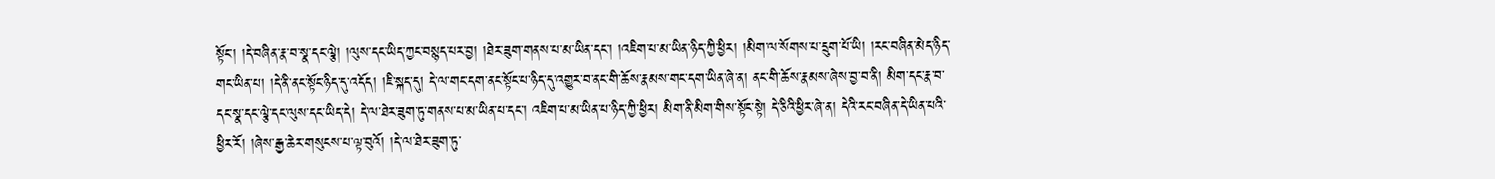སྟོང་། །དེ་བཞིན་རྣ་བ་སྣ་དང་ལྕེ། །ལུས་དང་ཡིད་ཀྱང་བསྙད་པར་བྱ། །ཐེར་ཟུག་གནས་པ་མ་ཡིན་དང་། །འཇིག་པ་མ་ཡིན་ཉིད་ཀྱི་ཕྱིར། །མིག་ལ་སོགས་པ་དྲུག་པོ་ཡི། །རང་བཞིན་མེད་ཉིད་གང་ཡིན་པ། །དེ་ནི་ནང་སྟོང་ཉིད་དུ་འདོད། །ཇི་སྐད་དུ། དེ་ལ་གང་དག་ནང་སྟོང་པ་ཉིད་དུ་འགྱུར་བ་ནང་གི་ཆོས་རྣམས་གང་དག་ཡིན་ཞེ་ན། ནང་གི་ཆོས་རྣམས་ཞེས་བྱ་བ་ནི། མིག་དང་རྣ་བ་དང་སྣ་དང་ལྕེ་དང་ལུས་དང་ཡིད་དེ། དེ་ལ་ཐེར་ཟུག་ཏུ་གནས་པ་མ་ཡིན་པ་དང་། འཇིག་པ་མ་ཡིན་པ་ཉིད་ཀྱི་ཕྱིར། མིག་ནི་མིག་གིས་སྟོང་སྟེ། དེ་ཅིའི་ཕྱིར་ཞེ་ན། དེའི་རང་བཞིན་དེ་ཡིན་པའི་ཕྱིར་རོ། །ཞེས་རྒྱ་ཆེར་གསུངས་པ་ལྟ་བུའོ། །དེ་ལ་ཐེར་ཟུག་ཏུ་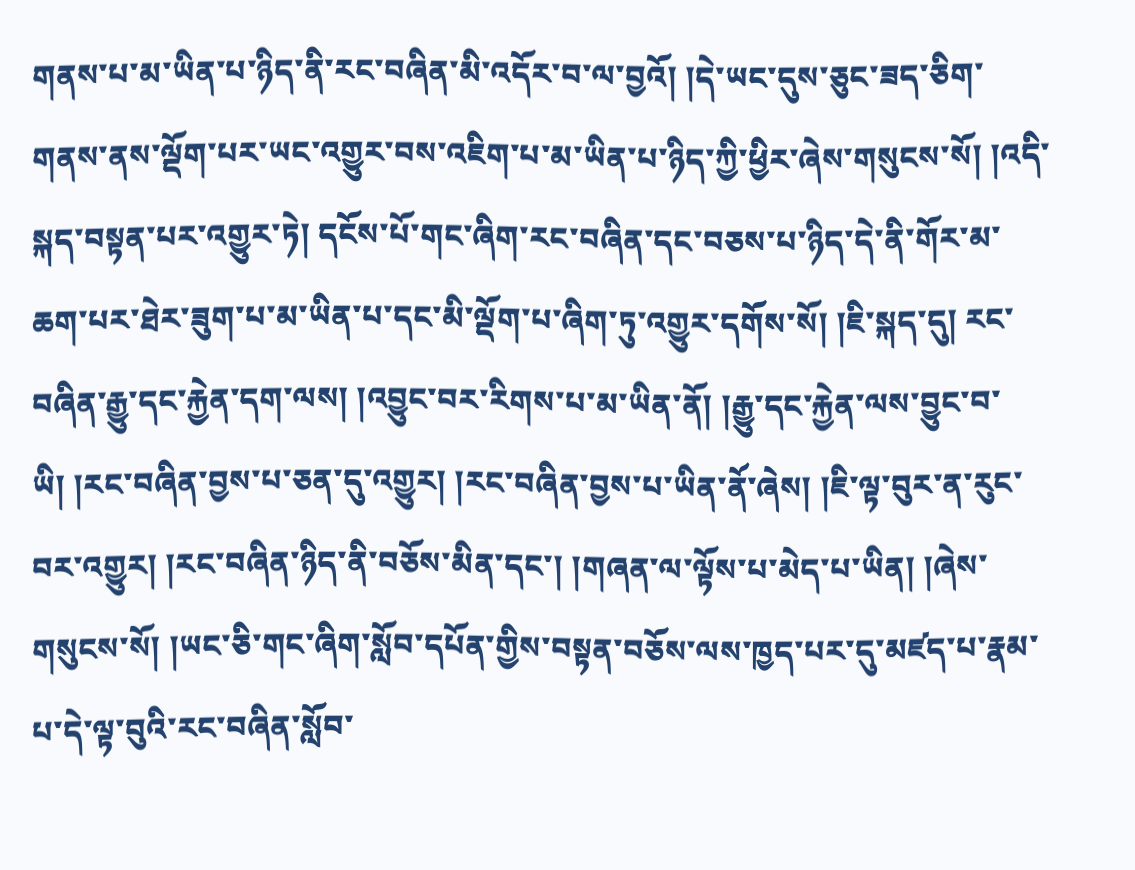གནས་པ་མ་ཡིན་པ་ཉིད་ནི་རང་བཞིན་མི་འདོར་བ་ལ་བྱའོ། །དེ་ཡང་དུས་ཅུང་ཟད་ཅིག་གནས་ནས་ལྡོག་པར་ཡང་འགྱུར་བས་འཇིག་པ་མ་ཡིན་པ་ཉིད་ཀྱི་ཕྱིར་ཞེས་གསུངས་སོ། །འདི་སྐད་བསྟན་པར་འགྱུར་ཏེ། དངོས་པོ་གང་ཞིག་རང་བཞིན་དང་བཅས་པ་ཉིད་དེ་ནི་གོར་མ་ཆག་པར་ཐེར་ཟུག་པ་མ་ཡིན་པ་དང་མི་ལྡོག་པ་ཞིག་ཏུ་འགྱུར་དགོས་སོ། །ཇི་སྐད་དུ། རང་བཞིན་རྒྱུ་དང་རྐྱེན་དག་ལས། །འབྱུང་བར་རིགས་པ་མ་ཡིན་ནོ། །རྒྱུ་དང་རྐྱེན་ལས་བྱུང་བ་ཡི། །རང་བཞིན་བྱས་པ་ཅན་དུ་འགྱུར། །རང་བཞིན་བྱས་པ་ཡིན་ནོ་ཞེས། །ཇི་ལྟ་བུར་ན་རུང་བར་འགྱུར། །རང་བཞིན་ཉིད་ནི་བཅོས་མིན་དང་། །གཞན་ལ་ལྟོས་པ་མེད་པ་ཡིན། །ཞེས་གསུངས་སོ། །ཡང་ཅི་གང་ཞིག་སློབ་དཔོན་གྱིས་བསྟན་བཅོས་ལས་ཁྱད་པར་དུ་མཛད་པ་རྣམ་པ་དེ་ལྟ་བུའི་རང་བཞིན་སློབ་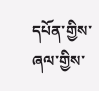དཔོན་གྱིས་ཞལ་གྱིས་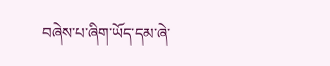བཞེས་པ་ཞིག་ཡོད་དམ་ཞེ་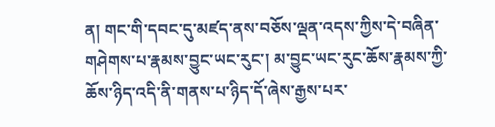ན། གང་གི་དབང་དུ་མཛད་ནས་བཅོས་ལྡན་འདས་ཀྱིས་དེ་བཞིན་གཤེགས་པ་རྣམས་བྱུང་ཡང་རུང་། མ་བྱུང་ཡང་རུང་ཆོས་རྣམས་ཀྱི་ཆོས་ཉིད་འདི་ནི་གནས་པ་ཉིད་དོ་ཞེས་རྒྱས་པར་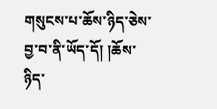གསུངས་པ་ཆོས་ཉིད་ཅེས་བྱ་བ་ནི་ཡོད་དོ། །ཆོས་ཉིད་